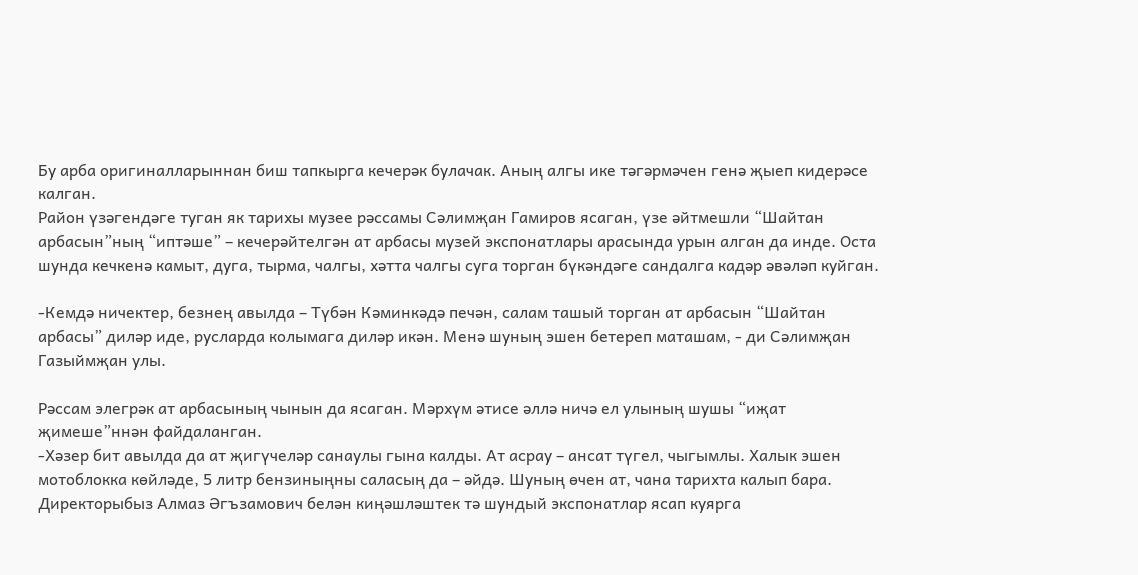Бу арба оригиналларыннан биш тапкырга кечерәк булачак. Аның алгы ике тәгәрмәчен генә җыеп кидерәсе калган.
Район үзәгендәге туган як тарихы музее рәссамы Сәлимҗан Гамиров ясаган, үзе әйтмешли “Шайтан арбасын”ның “иптәше” – кечерәйтелгән ат арбасы музей экспонатлары арасында урын алган да инде. Оста шунда кечкенә камыт, дуга, тырма, чалгы, хәтта чалгы суга торган бүкәндәге сандалга кадәр әвәләп куйган.

-Кемдә ничектер, безнең авылда – Түбән Кәминкәдә печән, салам ташый торган ат арбасын “Шайтан арбасы” диләр иде, русларда колымага диләр икән. Менә шуның эшен бетереп маташам, - ди Сәлимҗан Газыймҗан улы.

Рәссам элегрәк ат арбасының чынын да ясаган. Мәрхүм әтисе әллә ничә ел улының шушы “иҗат җимеше”ннән файдаланган.
-Хәзер бит авылда да ат җигүчеләр санаулы гына калды. Ат асрау – ансат түгел, чыгымлы. Халык эшен мотоблокка көйләде, 5 литр бензиныңны саласың да – әйдә. Шуның өчен ат, чана тарихта калып бара. Директорыбыз Алмаз Әгъзамович белән киңәшләштек тә шундый экспонатлар ясап куярга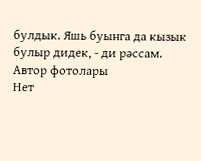булдык. Яшь буынга да кызык булыр дидек, - ди рәссам.
Автор фотолары
Нет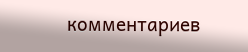комментариев